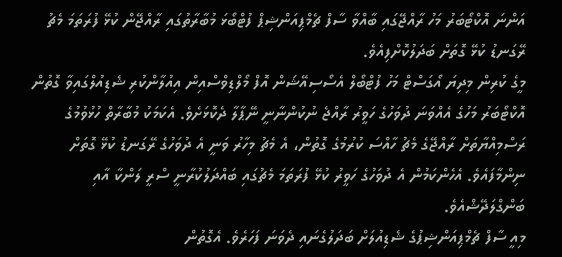އަންނަ އޮކްޓޯބަރު މަހު ރާއްޖޭގައި ބާއްވާ ސާފް ޗެމްޕިއަންޝިޕް ފުޓްބޯޅަ މުބާރާތުގައި ރާއްޖޭން ކުޅޭ ފުރަތަމަ މެޗު ރޭގަނޑު ކުޅޭ ގޮތަށް ބަދަލުކޮށްފިއެވެ.
މީގެ ކުރިން މިދިޔަ އޯގަސްޓް މަހު ފުޓްބޯލް އެސޯސިއޭޝަން އޮފް މޯލްޑިވްސްއިން އިއުލާންކުރި ޝެޑިއުލްގައިވާ ގޮތުން އޮކްޓޯބަރު މަހުގެ އެއްވަނަ ދުވަހުގެ ހަވީރު ރާއްޖެ ނުކުންނާނީ ނޭޕާލާ ދެކޮޅަށެވެ. އެކަމަކު މުބާރާތް ހުޅުވުމުގެ ރަސްމިއްޔާތަށް ރާއްޖޭގެ މެޗު ހާއްސަ ކުރުމުގެ ގޮތުން، އެ މެޗު މިހާރު ވަނީ އެ ދުވަހުގެ ރޭގަނޑު ކުޅޭ ގޮތަށް ނިންމާފައެވެ. އެހެންކަމުން އެ ދުވަހުގެ ހަވީރު ކުޅޭ ފުރަތަމަ މެޗުގައި ބައްދަލުކުރާނީ ސްރީ ލަންކާ އާއި ބަންގްލަދޭޝްއެވެ.
މިއީ ސާފް ޗެމްޕިއަންޝިޕުގެ ޝެޑިއުލަށް ބަދަލުގެނައި ދެވަނަ ފަހަރެވެ. އެގޮތުން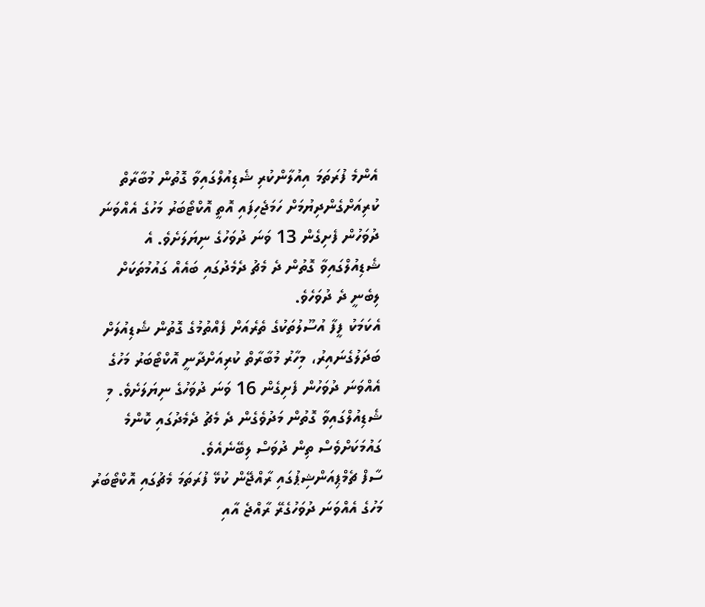އެންމެ ފުރަތަމަ އިއުލާންކުރި ޝެޑިއުލްގައިވާ ގޮތުން މުބާރާތް ކުރިއަށްގެންދިޔުމަށް ހަމަޖެހިފައި އޮތީ އޮކްޓޯބަރު މަހުގެ އެއްވަނަ ދުވަހުން ފެށިގެން 13 ވަނަ ދުވަހުގެ ނިޔަލަށެވެ. އެ ޝެޑިއުލްގައިވާ ގޮތުން ދެ މެޗު ދެމެދުގައި ބައެއް ގައުމުތަކަށް ލިބެނީ ދެ ދުވަހެވެ.
އެކަމަކު ފީފާ އުސޫލުތަކުގެ ތެރެއަށް ފެއްތުމުގެ ގޮތުން ޝެޑިއުލަށް ބަދަލުގެނައިރު، މިހާރު މުބާރާތް ކުރިއަށްދާނީ އޮކްޓޯބަރު މަހުގެ އެއްވަނަ ދުވަހުން ފެށިގެން 16 ވަނަ ދުވަހުގެ ނިޔަލަށެވެ. މި ޝެޑިއުލްގައިވާ ގޮތުން މަދުވެގެން ދެ މެޗު ދެމެދުގައި ކޮންމެ ގައުމަކަށްވެސް ތިން ދުވަސް ލިބޭނެއެވެ.
ސާފް ޗެމްޕިއަންޝިޕުގައި ރާއްޖޭން ކުޅޭ ފުރަތަމަ މެޗުގައި އޮކްޓޯބަރު މަހުގެ އެއްވަނަ ދުވަހުގެރޭ ރާއްޖެ އާއި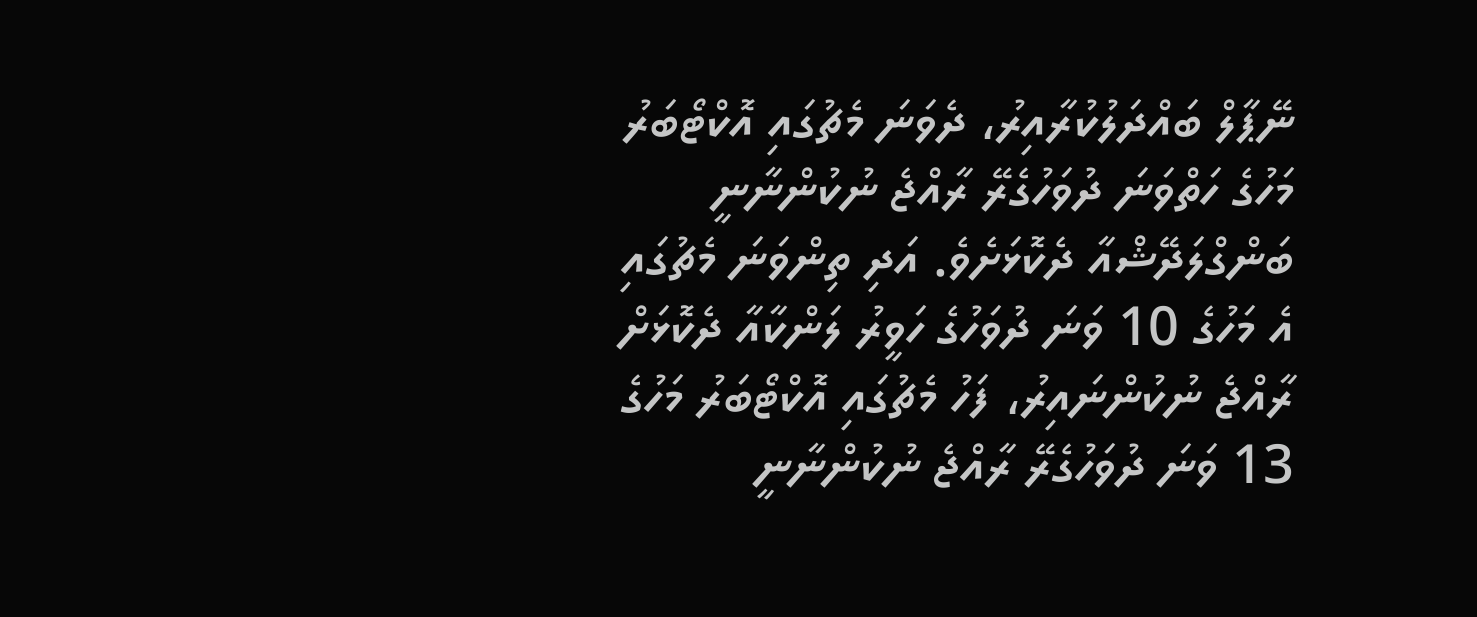ނޭޕާލް ބައްދަލުކުރާއިރު، ދެވަނަ މެޗުގައި އޮކްޓޯބަރު މަހުގެ ހަތްވަނަ ދުވަހުގެރޭ ރާއްޖެ ނުކުންނާނީ ބަންގްލަދޭޝްއާ ދެކޮޅަށެވެ. އަދި ތިންވަނަ މެޗުގައި އެ މަހުގެ 10 ވަނަ ދުވަހުގެ ހަވީރު ލަންކާއާ ދެކޮޅަށް ރާއްޖެ ނުކުންނައިރު، ފަހު މެޗުގައި އޮކްޓޯބަރު މަހުގެ 13 ވަނަ ދުވަހުގެރޭ ރާއްޖެ ނުކުންނާނީ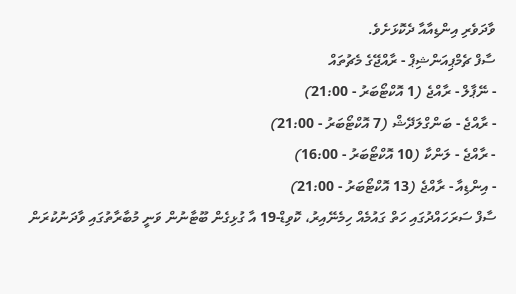ވާދަވެރި އިންޑިއާއާ ދެކޮޅަށެވެ.
ސާފް ޗެމްޕިއަންޝިޕް - ރާއްޖޭގެ މެޗުތައް
- ނޭޕާލް - ރާއްޖެ (1 އޮކްޓޯބަރު - 21:00)
- ރާއްޖެ - ބަންގްލަދޭޝް (7 އޮކްޓޯބަރު - 21:00)
- ރާއްޖެ - ލަންކާ (10 އޮކްޓޯބަރު - 16:00)
- އިންޑިއާ - ރާއްޖެ (13 އޮކްޓޯބަރު - 21:00)
ސާފް ސަރަހައްދުގައި ހަތް ގައުމެއް ހިމެނޭއިރު، ކޮވިޑް-19 އާ ގުޅިގެން ބޫޓާނުން ވަނީ މުބާރާތުގައި ވާދަނުކުރަން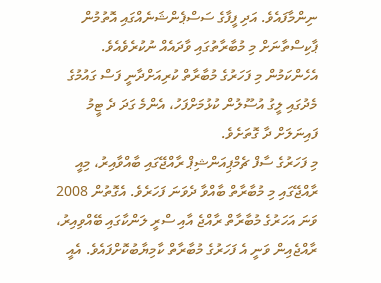ނިންމާފައެވެ. އަދި ފީފާގެ ސަސްޕެންޝަނެއްގައި އޮތުމުން ޕާކިސްތާނަށް މި މުބާރާތުގައި ވާދައެއް ނުކުރެވެއެވެ. އެހެންކަމުން މި ފަހަރުގެ މުބާރާތް ކުރިއަށްދާނީ ފަސް ގައުމުގެ މެދުގައި ލީގު އުސޫލުން ކުޅުމަށްފަހު، އެންމެ ގަދަ ދެ ޓީމު ފައިނަލަށް ދާ ގޮތަށެވެ.
މި ފަހަރުގެ ސާފް ޗެމްޕިއަންޝިޕް ރާއްޖޭގައި ބާއްވާއިރު، މިއީ ރާއްޖޭގައި މި މުބާރާތް ބާއްވާ ދެވަނަ ފަހަރެވެ. އެގޮތުން 2008 ވަނަ އަހަރުގެ މުބާރާތް ރާއްޖެ އާއި ސްރީ ލަންކާގައި ބޭއްވިއިރު، ރާއްޖެއިން ވަނީ އެ ފަހަރުގެ މުބާރާތް ކާމިޔާބުކޮށްފައެވެ. އެއީ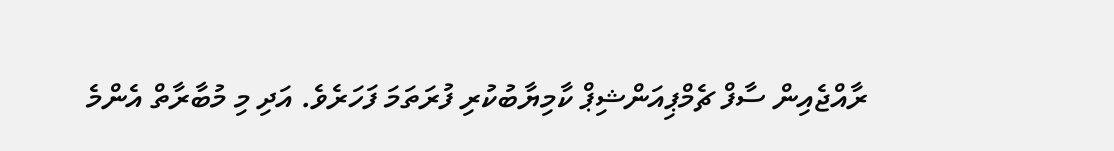ރާއްޖެއިން ސާފް ޗެމްޕިއަންޝިޕް ކާމިޔާބުކުރި ފުރަތަމަ ފަހަރެވެ. އަދި މި މުބާރާތް އެންމެ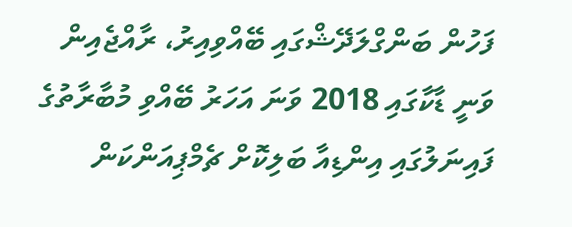ފަހުން ބަންގްލަދޭޝްގައި ބޭއްވިއިރު، ރާއްޖެއިން ވަނީ ޑާކާގައި 2018 ވަނަ އަހަރު ބޭއްވި މުބާރާތުގެ ފައިނަލުގައި އިންޑިއާ ބަލިކޮށް ޗެމްޕިއަންކަން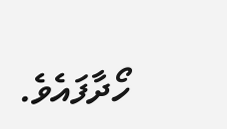ހޯދާފައެވެ.